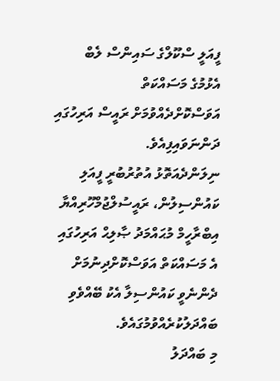ފީއަލީ ސްކޫލްގެ ސައިންސް ލެބް އެޅުމުގެ މަސައްކަތް އަވަސްކޮށްދެއްވުމަށް ރައީސް އަރިހުގައި ދަންނަވައިފިއެވެ.
ނިލަންދެއަތޮޅު އުތުރުބުރީ ފީއަލި ކައުންސިލުން، ރައީސުލްޖުމްހޫރިއްޔާ އިބްރާހީމް މުޙައްމަދު ޞާލިޙް އަރިހުގައި އެ މަސައްކަތް އަވަސްކޮށްދިނުމަށް ދެންނެވީ ކައުންސިލާ އެކު ބޭއްވެވި ބައްދަލުކުރެއްވުމުގައެވެ.
މި ބައްދަލު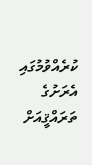ކުރެއްވުމުގައި އެރަށުގެ ތަރައްޤީއަށް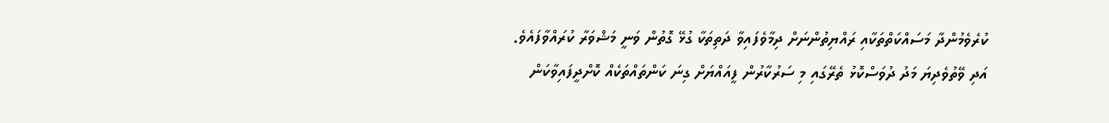ކުރެވެމުންދާ މަސައްކަތްތަކާއި ރައްޔިތުންނަށް ދިމާވެފައިވާ ދަތިތަކާ ގުޅޭ ގޮތުން ވަނީ މަޝްވަރާ ކުރައްވާފައެވެ. އަދި ވޭތުވެދިޔަ މަދު ދުވަސްކޮޅު ތެރޭގައި މި ސަރުކާރުން ފީއައްޔަށް ގިނަ ކަންތައްތަކެއް ކޮށްދީފައިވާކަން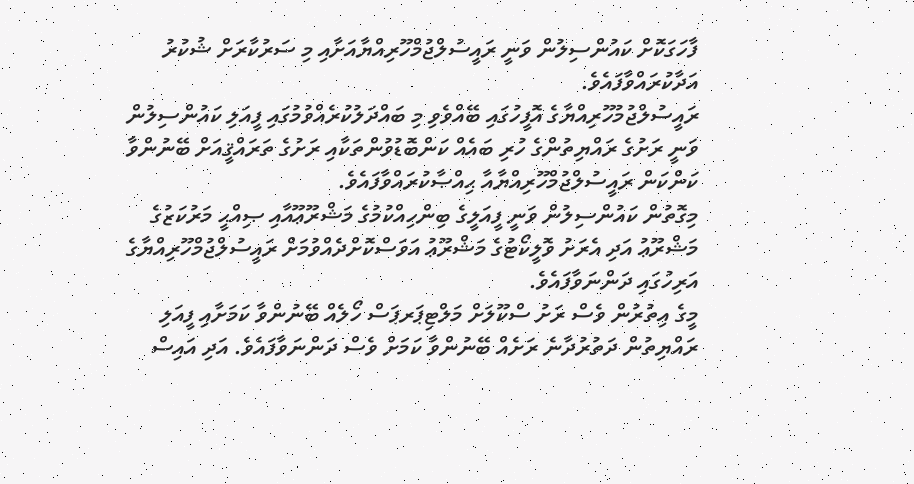ފާހަގަކޮށް ކައުންސިލުން ވަނީ ރައީސުލްޖުމްހޫރިއްޔާއަށާއި މި ސަރުކާރަށް ޝުކުރު އަދާކުރައްވާފައެވެ.
ރައީސުލްޖުމުހޫރިއްޔާގެ އޮފީހުގައި ބޭއްވެވި މި ބައްދަލުކުރެއްވުމުގައި ފީއަލި ކައުންސިލުން ވަނީ ރަށުގެ ރައްޔިތުންގެ ހުރި ބައެއް ކަންބޮޑުވުންތަކާއި ރަށުގެ ތަރައްޤީއަށް ބޭނުންވާ ކަންކަން ރައީސުލްޖުމްހޫރިއްޔާއާ ޙިއްޞާކުރައްވާފައެވެ.
މިގޮތުން ކައުންސިލުން ވަނީ ފީއަލީގެ ބިންހިއްކުމުގެ މަޝްރޫޢޫއާއި ޞިއްޙީ މަރުކަޒުގެ މަޝްރޫޢު އަދި އެރަށު ވޮލީކޯޓުގެ މަޝްރޫޢު އަވަސްކޮށްދެއްވުމަށް ރައީސުލްޖުމްހޫރިއްޔާގެ އަރިހުގައި ދަންނަވާފައެވެ.
މީގެ އިތުރުން ވެސް ރަށު ސްކޫލަށް މަލްޓިޕަރޕަސް ހޯލެއް ބޭނުންވާ ކަމަށާއި ފީއަލި ރައްޔިތުން ދަތުރުދާނެ ރަށެއް ބޭނުންވާ ކަމަށް ވެސް ދަންނަވާފައެވެ. އަދި އައިސް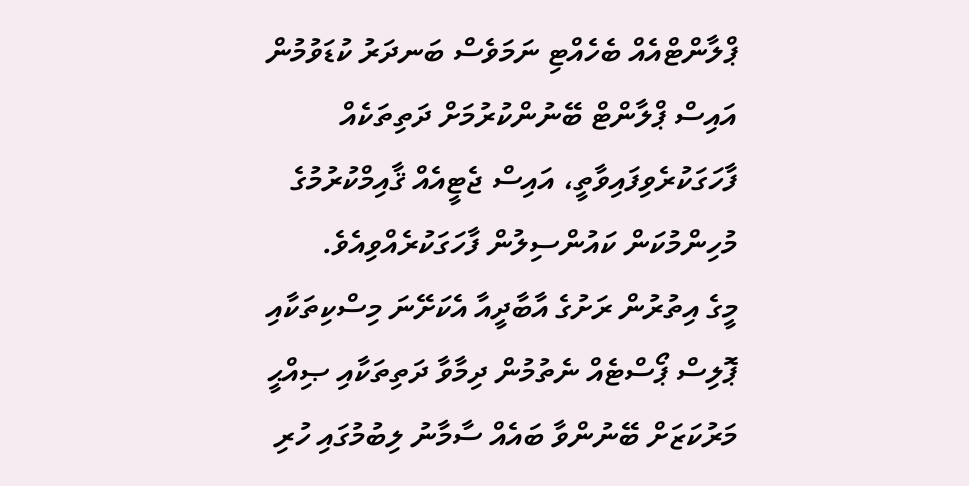ޕްލާންޓްއެއް ބެހެއްޓި ނަމަވެސް ބަނދަރު ކުޑަވުމުން އައިސް ޕްލާންޓް ބޭނުންކުރުމަށް ދަތިތަކެއް ފާހަގަކުރެވިފައިވާތީ، އައިސް ޖެޓީއެއް ޤާއިމްކުރުމުގެ މުހިންމުކަން ކައުންސިލުން ފާހަގަކުރެއްވިއެވެ.
މީގެ އިތުރުން ރަށުގެ އާބާދީއާ އެކަށޭނަ މިސްކިތަކާއި ޕޮލިސް ޕޯސްޓެއް ނެތުމުން ދިމާވާ ދަތިތަކާއި ޞިއްޙީ މަރުކަޒަށް ބޭނުންވާ ބައެއް ސާމާނު ލިބުމުގައި ހުރި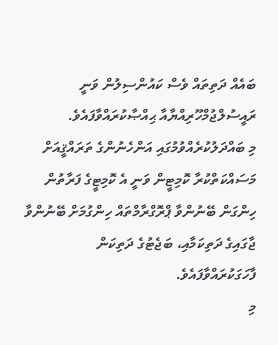ބައެއް ދަތިތައް ވެސް ކައުންސިލުން ވަނީ ރައީސުލްޖުމްހޫރިއްޔާއާ ޙިއްޞާކުރައްވާފައެވެ.
މި ބައްދަލުކުރެއްވުމުގައި އަންހެނުންގެ ތަރައްޤީއަށް މަސައްކަތްކުރާ ކޮމިޓީން ވަނީ އެ ކޮމިޓީގެ ފަރާތުން ހިންގަން ބޭނުންވާ ޕްރޮގްރާމްތައް ހިންގުމަށް ބޭނުންވާ ޖާގައިގެ ދަތިކަމާއި، ބަޖެޓުގެ ދަތިކަން ފާހަގަކުރައްވާފައެވެ.
މި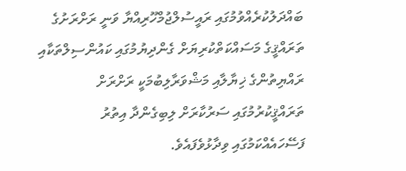ބައްދަލުކުރެއްވުމުގައި ރައީސުލްޖުމްހޫރިއްޔާ ވަނީ ރަށްރަށުގެ ތަރައްޤީގެ މަސައްކަތްކުރިޔަށް ގެންދިޔުމުގައި ކައުންސިލްތަކާއި ރައްޔިތުންގެ ޚިޔާލާއި މަޝްވަރާލިބުމަކީ ރަށްރަށް ތަރައްޤީކުރުމުގައި ސަރުކާރަށް ލިބިގެންދާ އިތުރު ފަސޭހައެއްކަމުގައި ވިދާޅުވެފައެވެ.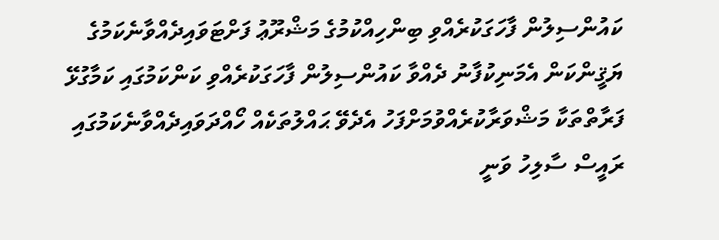ކައުންސިލުން ފާހަގަކުރެއްވި ބިންހިއްކުމުގެ މަޝްރޫޢު ފަށްޓަވައިދެއްވާނެކަމުގެ ޔަޤީންކަން އެމަނިކުފާނު ދެއްވާ ކައުންސިލުން ފާހަގަކުރެއްވި ކަންކަމުގައި ކަމާގުޅޭ ފަރާތްތަކާ މަޝްވަރާކުރެއްވުމަށްފަހު އެދެވޭ ޙައްލުތަކެއް ހޯއްދަވައިދެއްވާނެކަމުގައި ރައީސް ސާލިހު ވަނީ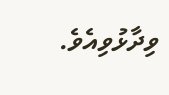ވިދާޅުވިއެވެ.